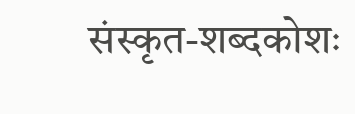संस्कृत-शब्दकोशः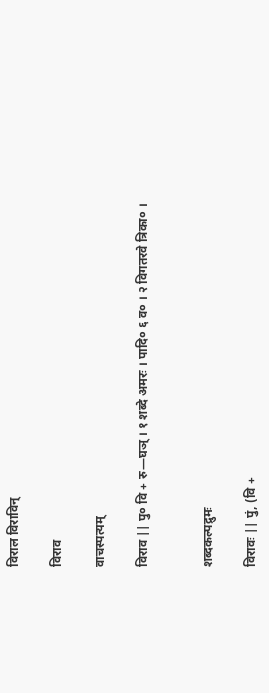विराल विराविन्

विराव

वाचस्पत्यम्

विराव || पु० वि + रु—घञ् । १ शब्दे अमरः । पादि० ६ व० । २ विगतरवे त्रिका० ।


शब्दकल्पद्रुमः

विरावः || पुं, (वि +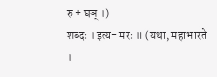रु + घञ् ।)
शब्दः । इत्य- मरः ॥ (यथा, महाभारते ।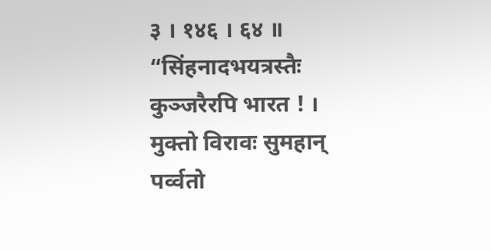३ । १४६ । ६४ ॥ “सिंहनादभयत्रस्तैः कुञ्जरैरपि भारत ! । मुक्तो विरावः सुमहान् पर्व्वतो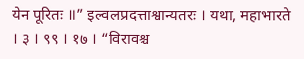येन पूरितः ॥” इल्वलप्रदत्ताश्वान्यतरः । यथा, महाभारते । ३ । ९९ । १७ । “विरावश्च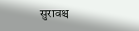सुरावश्च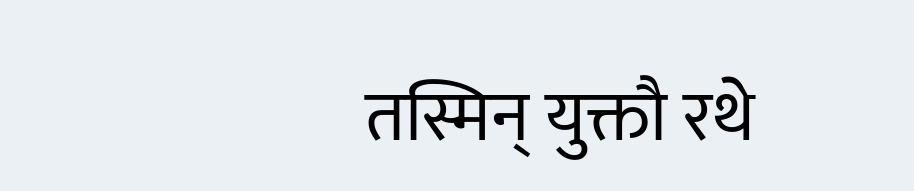तस्मिन् युक्तौ रथे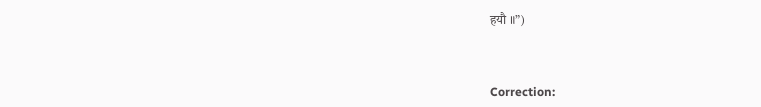हयौ ॥”)



Correction: